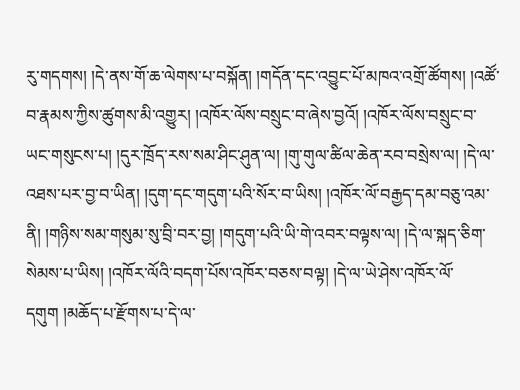རུ་གདགས། །དེ་ནས་གོ་ཆ་ལེགས་པ་བསྐོན། །གདོན་དང་འབྱུང་པོ་མཁའ་འགྲོ་ཚོགས། །འཚོ་བ་རྣམས་ཀྱིས་ཚུགས་མི་འགྱུར། །འཁོར་ལོས་བསྲུང་བ་ཞེས་བྱའོ། །འཁོར་ལོས་བསྲུང་བ་ཡང་གསུངས་པ། །དུར་ཁྲོད་རས་སམ་ཤིང་ཤུན་ལ། །གུ་གུལ་ཚིལ་ཆེན་རབ་བསྲེས་ལ། །དེ་ལ་འཐས་པར་བྱ་བ་ཡིན། །དུག་དང་གདུག་པའི་སོར་བ་ཡིས། །འཁོར་ལོ་བརྒྱད་དམ་བཅུ་འམ་ནི། །གཉིས་སམ་གསུམ་སུ་བྲི་བར་བྱ། །གདུག་པའི་ཡི་གེ་འབར་བལྟས་ལ། །དེ་ལ་སྐད་ཅིག་སེམས་པ་ཡིས། །འཁོར་ལོའི་བདག་པོས་འཁོར་བཅས་བལྟ། །དེ་ལ་ཡེ་ཤེས་འཁོར་ལོ་དགུག །མཆོད་པ་རྫོགས་པ་དེ་ལ་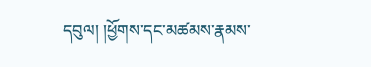དབུལ། །ཕྱོགས་དང་མཚམས་རྣམས་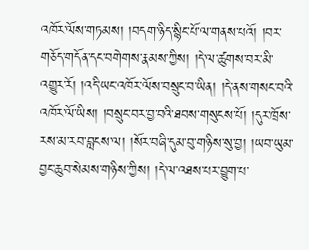འཁོར་ལོས་གཏམས། །བདག་ཉིད་སྙིང་པོ་ལ་གནས་པའོ། །བར་གཅོད་གདོན་དང་བགེགས་རྣམས་ཀྱིས། །དེ་ལ་ཚུགས་བར་མི་འགྱུར་རོ། །འདི་ཡང་འཁོར་ལོས་བསྲུང་བ་ཡིན། །དེ་ནས་གསང་བའི་འཁོར་ལོ་ཡིས། །བསྲུང་བར་བྱ་བའི་ཐབས་གསུངས་པོ། །དུར་ཁྲོས་རས་མ་རབ་བླངས་ལ། །སོར་བཞི་དུམ་བུ་གཉིས་སུ་བྱ། །ཡབ་ཡུམ་བྱང་ཆུབ་སེམས་གཉིས་ཀྱིས། །དེ་ལ་འཐས་པར་བྱུག་པ་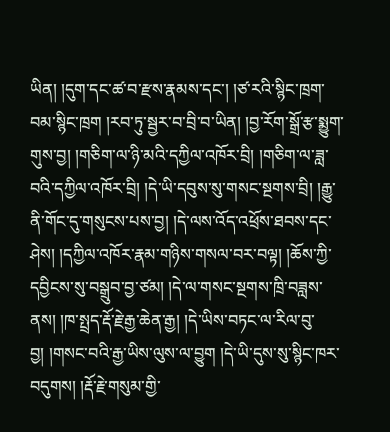ཡིན། །དུག་དང་ཚ་བ་རྫས་རྣམས་དང་། །ཙ་རའི་སྙིང་ཁྲག་བམ་སྙིང་ཁྲག །རབ་ཏུ་སྦྱར་བ་བྲི་བ་ཡིན། །བྱ་རོག་སྒྲོ་རྩ་སྨྱུག་གུས་བྱ། །གཅིག་ལ་ཉི་མའི་དཀྱིལ་འཁོར་བྲི། །གཅིག་ལ་ཟླ་བའི་དཀྱིལ་འཁོར་བྲི། །དེ་ཡི་དབུས་སུ་གསང་སྔགས་བྲི། །རྒྱུ་ནི་གོང་དུ་གསུངས་པས་བྱ། །དེ་ལས་འོད་འཕྲོས་ཐབས་དང་ཤེས། །དཀྱིལ་འཁོར་རྣམ་གཉིས་གསལ་བར་བལྟ། །ཆོས་ཀྱི་དབྱིངས་སུ་བསྒྲུབ་བྱ་ཙམ། །དེ་ལ་གསང་སྔགས་ཁྲི་བཟླས་ནས། །ཁ་སྤྲད་རྡོ་རྗེ་རྒྱ་ཆེན་རྒྱ། །དེ་ཡིས་བཏང་ལ་རིལ་བུ་བྱ། །གསང་བའི་རྒྱ་ཡིས་ལུས་ལ་བྱུག །དེ་ཡི་དུས་སུ་སྙིང་ཁར་བདུགས། །རྡོ་རྗེ་གསུམ་གྱི་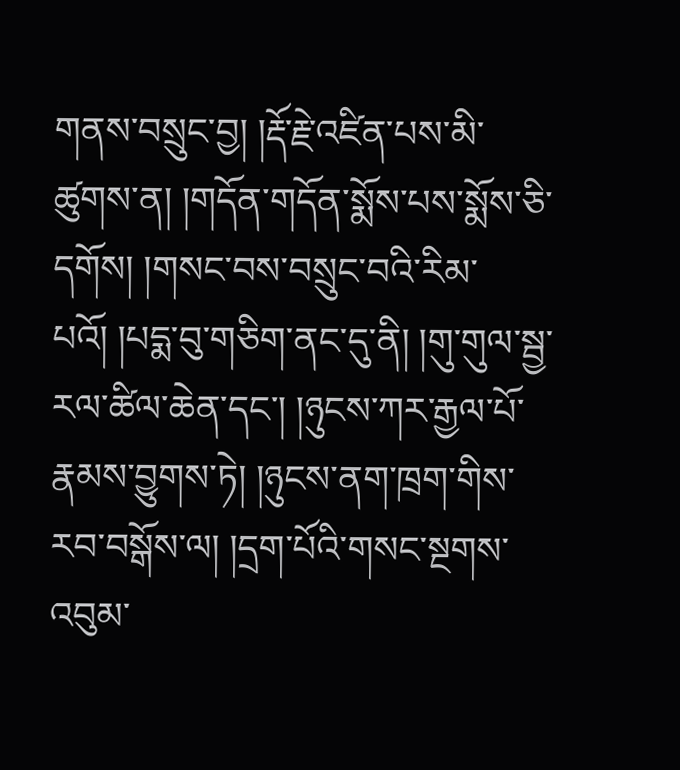གནས་བསྲུང་བྱ། །རྡོ་རྗེ་འཛིན་པས་མི་ཚུགས་ན། །གདོན་གདོན་སྨོས་པས་སྨོས་ཅི་དགོས། །གསང་བས་བསྲུང་བའི་རིམ་པའོ། །པདྨ་བུ་གཅིག་ནང་དུ་ནི། །གུ་གུལ་སྦྱ་རལ་ཚིལ་ཆེན་དང་། །ཉུངས་ཀར་རྒྱལ་པོ་རྣམས་བྱུགས་ཏེ། །ཉུངས་ནག་ཁྲག་གིས་རབ་བསྒོས་ལ། །དྲག་པོའི་གསང་སྔགས་འབུམ་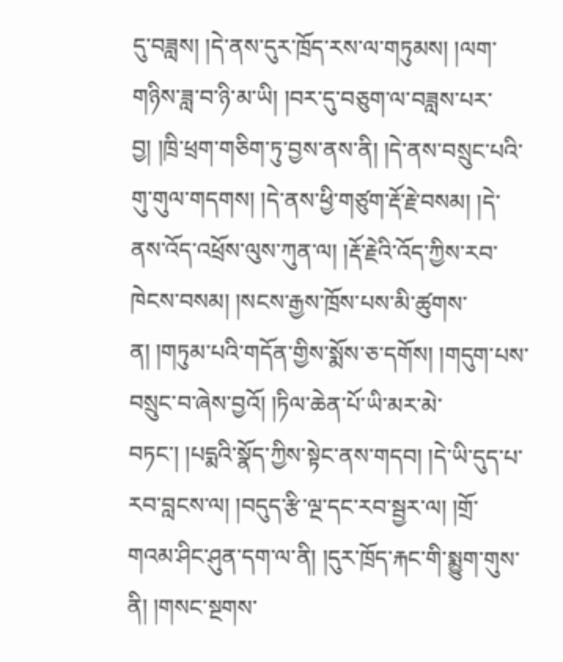དུ་བཟླས། །དེ་ནས་དུར་ཁྲོད་རས་ལ་གཏུམས། །ལག་གཉིས་ཟླ་བ་ཉི་མ་ཡི། །བར་དུ་བཅུག་ལ་བཟླས་པར་བྱ། །ཁྲི་ཕྲག་གཅིག་ཏུ་བྱས་ནས་ནི། །དེ་ནས་བསྲུང་པའི་གུ་གུལ་གདགས། །དེ་ནས་ཕྱི་གཙུག་རྡོ་རྗེ་བསམ། །དེ་ནས་འོད་འཕྲོས་ལུས་ཀུན་ལ། །རྡོ་རྗེའི་འོད་ཀྱིས་རབ་ཁེངས་བསམ། །སངས་རྒྱས་ཁྲོས་པས་མི་ཚུགས་ན། །གཏུམ་པའི་གདོན་གྱིས་སྨོས་ཅ་དགོས། །གདུག་པས་བསྲུང་བ་ཞེས་བྱའོ། །ཏིལ་ཆེན་པོ་ཡི་མར་མེ་བཏང་། །པདྨའི་སྣོད་ཀྱིས་སྟེང་ནས་གདབ། །དེ་ཡི་དུད་པ་རབ་བླངས་ལ། །བདུད་རྩི་ལྔ་དང་རབ་སྦྱར་ལ། །གྲོ་གའམ་ཤིང་ཤུན་དག་ལ་ནི། །དུར་ཁྲོད་རྐང་གི་སྨྱུག་གུས་ནི། །གསང་སྔགས་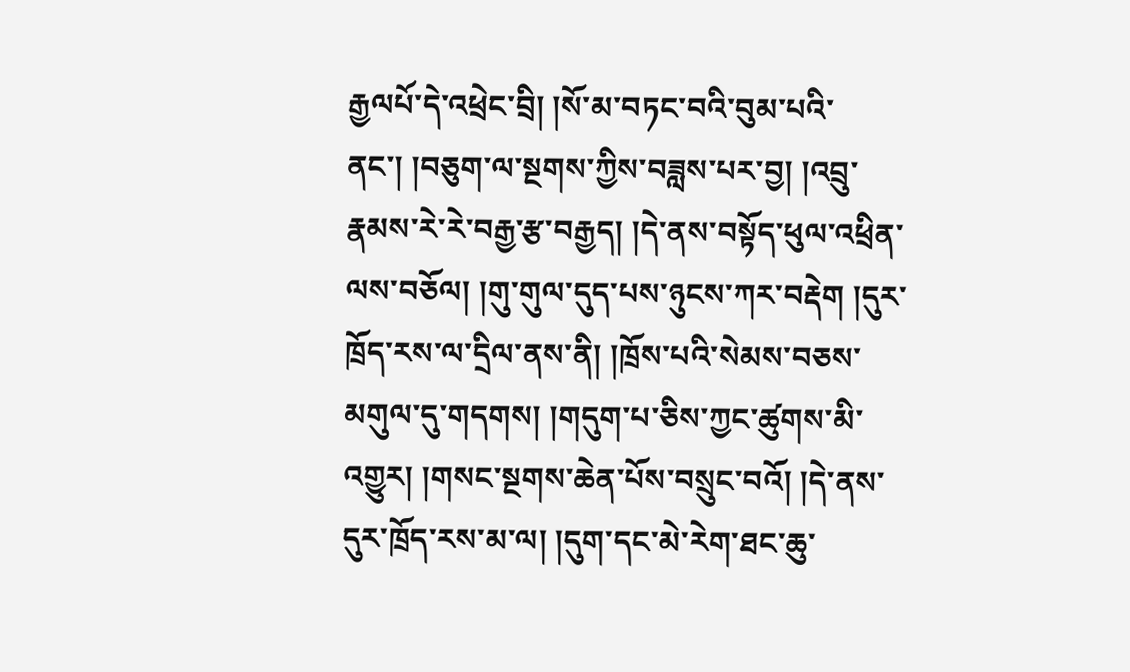རྒྱལཔོ་དེ་འཕྲེང་བྲི། །སོ་མ་བཏང་བའི་བུམ་པའི་ནང་། །བཅུག་ལ་སྔགས་ཀྱིས་བཟླས་པར་བྱ། །འབྲུ་རྣམས་རེ་རེ་བརྒྱ་རྩ་བརྒྱད། །དེ་ནས་བསྟོད་ཕུལ་འཕྲིན་ལས་བཅོལ། །གུ་གུལ་དུད་པས་ཉུངས་ཀར་བརྡེག །དུར་ཁྲོད་རས་ལ་དྲིལ་ནས་ནི། །ཁྲོས་པའི་སེམས་བཅས་མགུལ་དུ་གདགས། །གདུག་པ་ཅིས་ཀྱང་ཚུགས་མི་འགྱུར། །གསང་སྔགས་ཆེན་པོས་བསྲུང་བའོ། །དེ་ནས་དུར་ཁྲོད་རས་མ་ལ། །དུག་དང་མེ་རེག་ཐང་ཆུ་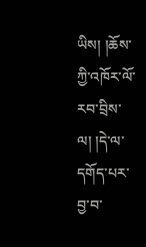ཡིས། །ཆོས་ཀྱི་འཁོར་ལོ་རབ་བྲིས་ལ། །དེ་ལ་དགོད་པར་བྱ་བ་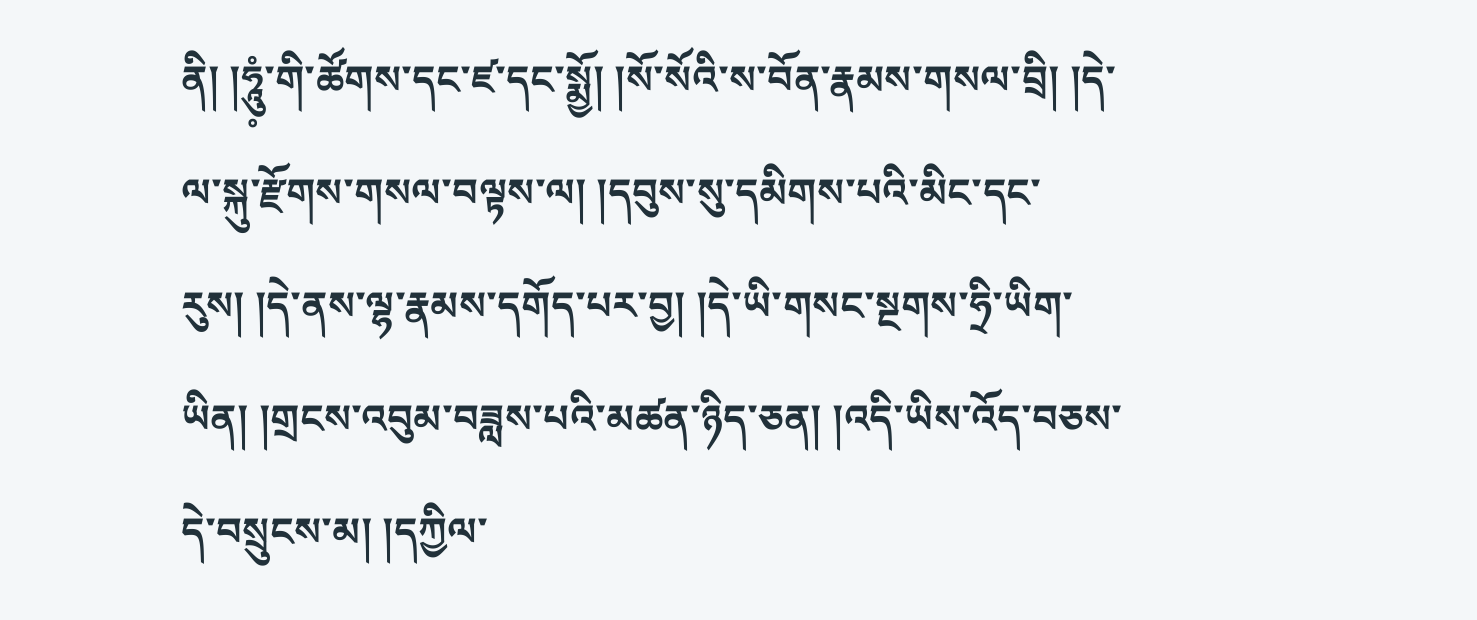ནི། །ཧཱུཾ༷་གི་ཚོགས་དང་ཛ་དང་སྨྱོ། །སོ་སོའི་ས་བོན་རྣམས་གསལ་བྲི། །དེ་ལ་སྐུ་རྫོགས་གསལ་བལྟས་ལ། །དབུས་སུ་དམིགས་པའི་མིང་དང་རུས། །དེ་ནས་ལྷ་རྣམས་དགོད་པར་བྱ། །དེ་ཡི་གསང་སྔགས་ཧྲི་ཡིག་ཡིན། །གྲངས་འབུམ་བཟླས་པའི་མཚན་ཉིད་ཅན། །འདི་ཡིས་འོད་བཅས་དེ་བསྲུངས་མ། །དཀྱིལ་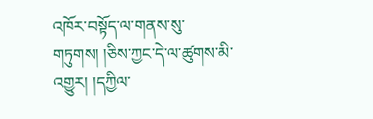འཁོར་བསྟོད་ལ་གནས་སུ་གཏུགས། །ཅིས་ཀྱང་དེ་ལ་ཚུགས་མི་འགྱུར། །དཀྱིལ་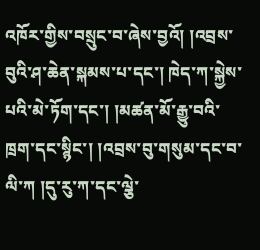འཁོར་གྱིས་བསྲུང་བ་ཞེས་བྱའོ། །འབྲས་བུའི་ཤ་ཆེན་སྐམས་པ་དང་། ཁེད་ཀ་སྐྱེས་པའི་མེ་ཏོག་དང་། །མཚན་མོ་རྒྱུ་བའི་ཁྲག་དང་སྙིང་། །འབྲས་བུ་གསུམ་དང་བ་ལི་ཀ །དུ་རུ་ཀ་དང་ལྕེ་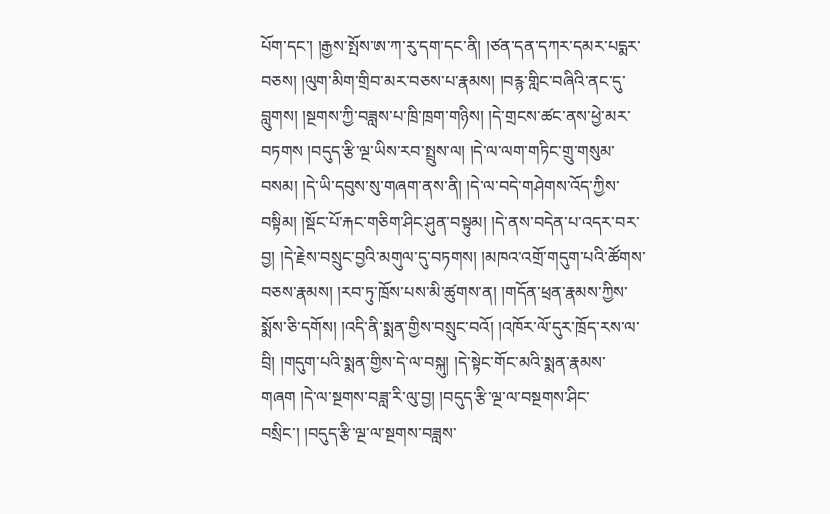པོག་དང་། །རྒྱས་སྤོས་ཨ་ཀ་རུ་དག་དང་ནི། །ཙན་དན་དཀར་དམར་པདྨར་བཅས། །ལུག་མིག་གྲིབ་མར་བཅས་པ་རྣམས། །བརྙ་གླིང་བཞིའི་ནང་དུ་བླུགས། །སྔགས་ཀྱི་བཟླས་པ་ཁྲི་ཁྲག་གཉིས། །དེ་གྲངས་ཚང་ནས་ཕྱེ་མར་བཏགས །བདུད་རྩི་ལྔ་ཡིས་རབ་སྤྲུས་ལ། །དེ་ལ་ལག་གཏིང་གྲུ་གསུམ་བསམ། །དེ་ཡི་དབུས་སུ་གཞག་ནས་ནི། །དེ་ལ་བདེ་གཤེགས་འོད་ཀྱིས་བསྟིམ། །སྡོང་པོ་རྐང་གཅིག་ཤིང་ཤུན་བསྟུམ། །དེ་ནས་བདེན་པ་འདར་བར་བྱ། །དེ་རྗེས་བསྲུང་བྱའི་མགུལ་དུ་བཏགས། །མཁའ་འགྲོ་གདུག་པའི་ཚོགས་བཅས་རྣམས། །རབ་ཏུ་ཁྲོས་པས་མི་ཚུགས་ན། །གདོན་ཕྲན་རྣམས་ཀྱིས་སྨོས་ཅི་དགོས། །འདི་ནི་སྨན་གྱིས་བསྲུང་བའོ། །འཁོར་ལོ་དུར་ཁྲོད་རས་ལ་བྲི། །གདུག་པའི་སྨན་གྱིས་དེ་ལ་བསྐུ། །དེ་སྟེང་གོང་མའི་སྨན་རྣམས་གཞག །དེ་ལ་སྔགས་བཟླ་རི་ལུ་བྱ། །བདུད་རྩི་ལྔ་ལ་བསྔགས་ཤིང་བསྲིང་། །བདུད་རྩི་ལྔ་ལ་སྔགས་བཟླས་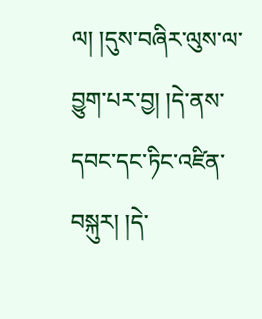ལ། །དུས་བཞིར་ལུས་ལ་བྱུག་པར་བྱ། །དེ་ནས་དབང་དང་ཏིང་འཛིན་བསྐུར། །དེ་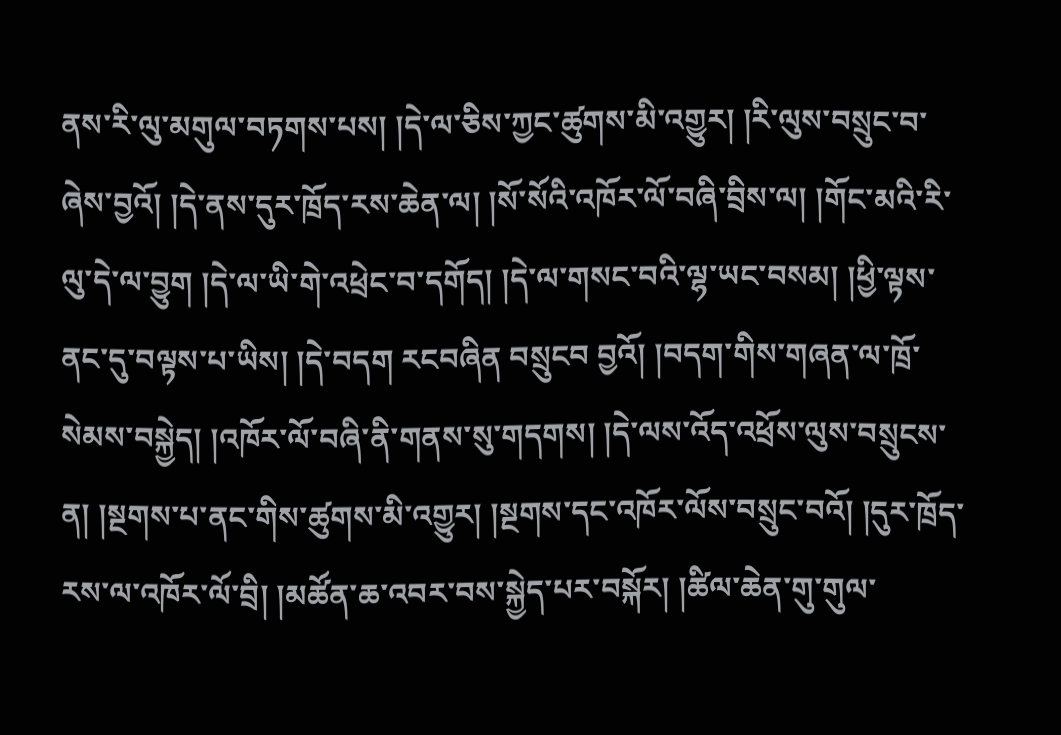ནས་རི་ལུ་མགུལ་བཏགས་པས། །དེ་ལ་ཅིས་ཀྱང་ཚུགས་མི་འགྱུར། །རི་ལུས་བསྲུང་བ་ཞེས་བྱའོ། །དེ་ནས་དུར་ཁྲོད་རས་ཆེན་ལ། །སོ་སོའི་འཁོར་ལོ་བཞི་བྲིས་ལ། །གོང་མའི་རི་ལུ་དེ་ལ་བྱུག །དེ་ལ་ཡི་གེ་འཕྲེང་བ་དགོད། །དེ་ལ་གསང་བའི་ལྷ་ཡང་བསམ། །ཕྱི་ལྟས་ནང་དུ་བལྟས་པ་ཡིས། །དེ་བདག རངབཞིན བསྲུངབ བྱའོ། །བདག་གིས་གཞན་ལ་ཁྲོ་སེམས་བསྐྱེད། །འཁོར་ལོ་བཞི་ནི་གནས་སུ་གདགས། །དེ་ལས་འོད་འཕྲོས་ལུས་བསྲུངས་ན། །སྔགས་པ་ནང་གིས་ཚུགས་མི་འགྱུར། །སྔགས་དང་འཁོར་ལོས་བསྲུང་བའོ། །དུར་ཁྲོད་རས་ལ་འཁོར་ལོ་བྲི། །མཚོན་ཆ་འབར་བས་སྐྱེད་པར་བསྐོར། །ཚིལ་ཆེན་གུ་གུལ་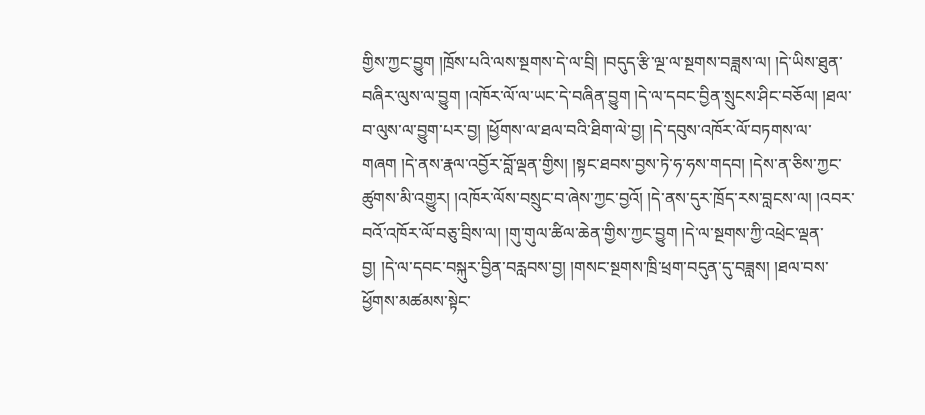གྱིས་ཀྱང་བྱུག །ཁྲོས་པའི་ལས་སྔགས་དེ་ལ་བྲི། །བདུད་རྩི་ལྔ་ལ་སྔགས་བཟླས་ལ། །དེ་ཡིས་ཐུན་བཞིར་ལུས་ལ་བྱུག །འཁོར་ལོ་ལ་ཡང་དེ་བཞིན་བྱུག །དེ་ལ་དབང་བྱིན་སྲུངས་ཤིང་བཅོལ། །ཐལ་བ་ལུས་ལ་བྱུག་པར་བྱ། །ཕྱོགས་ལ་ཐལ་བའི་ཐིག་ལེ་བྱ། །དེ་དབུས་འཁོར་ལོ་བཏགས་ལ་གཞག །དེ་ནས་རྣལ་འབྱོར་བློ་ལྡན་གྱིས། །སྟང་ཐབས་བྱས་ཏེ་ཧ་ཧས་གདབ། །དེས་ན་ཅིས་ཀྱང་ཚུགས་མི་འགྱུར། །འཁོར་ལོས་བསྲུང་བ་ཞེས་ཀྱང་བྱའོ། །དེ་ནས་དུར་ཁྲོད་རས་བླངས་ལ། །འབར་བའོ་འཁོར་ལོ་བཅུ་བྲིས་ལ། །གུ་གུལ་ཚིལ་ཆེན་གྱིས་ཀྱང་བྱུག །དེ་ལ་སྔགས་ཀྱི་འཕྲེང་ལྡན་བྱ། །དེ་ལ་དབང་བསྐུར་བྱིན་བརླབས་བྱ། །གསང་སྔགས་ཁྲི་ཕྲག་བདུན་དུ་བཟླས། །ཐལ་བས་ཕྱོགས་མཚམས་སྟེང་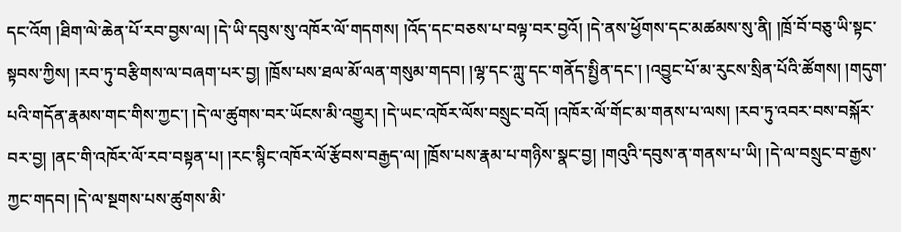དང་འོག །ཐིག་ལེ་ཆེན་པོ་རབ་བྱས་ལ། །དེ་ཡི་དབུས་སུ་འཁོར་ལོ་གདགས། །འོད་དང་བཅས་པ་བལྟ་བར་བྱའོ། །དེ་ནས་ཕྱོགས་དང་མཚམས་སུ་ནི། །ཁྲོ་བོ་བཅུ་ཡི་སྟང་སྟབས་ཀྱིས། །རབ་ཏུ་བརྩིགས་ལ་བཞག་པར་བྱ། །ཁྲོས་པས་ཐལ་མོ་ལན་གསུམ་གདབ། །ལྷ་དང་ཀླུ་དང་གནོད་སྤྱིན་དང་། །འབྱུང་པོ་མ་རུངས་སྲིན་པོའི་ཚོགས། །གདུག་པའི་གདོན་རྣམས་གང་གིས་ཀྱང་། །དེ་ལ་ཚུགས་བར་ཡོངས་མི་འགྱུར། །དེ་ཡང་འཁོར་ལོས་བསྲུང་བའོ། །འཁོར་ལོ་གོང་མ་གནས་པ་ལས། །རབ་ཏུ་འབར་བས་བསྐོར་བར་བྱ། །ནང་གི་འཁོར་ལོ་རབ་བསྟན་པ། །རང་སྙིང་འཁོར་ལོ་རྩོབས་བརྒྱད་ལ། །ཁྲོས་པས་རྣམ་པ་གཉིས་སྣང་བྱ། །གའུའི་དབུས་ན་གནས་པ་ཡི། །དེ་ལ་བསྲུང་བ་རྒྱས་ཀྱང་གདབ། །དེ་ལ་སྔགས་པས་ཚུགས་མི་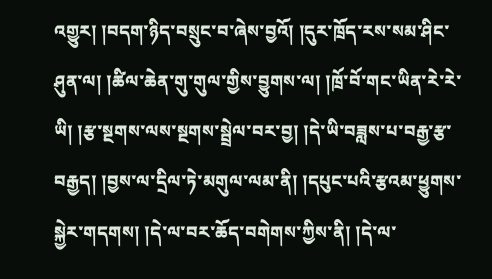འགྱུར། །བདག་ཉིད་བསྲུང་བ་ཞེས་བྱའོ། །དུར་ཁྲོད་རས་སམ་ཤིང་ཤུན་ལ། །ཚིལ་ཆེན་གུ་གུལ་གྱིས་བྱུགས་ལ། །ཁྲོ་བོ་གང་ཡིན་རེ་རེ་ཡི། །རྩ་སྔགས་ལས་སྔགས་སྦྲེལ་བར་བྱ། །དེ་ཡི་བཟླས་པ་བརྒྱ་རྩ་བརྒྱད། །བྱས་ལ་དྲིལ་ཏེ་མགུལ་ལམ་ནི། །དཔུང་པའི་རྩའམ་ཕྱུགས་སྐྱེར་གདགས། །དེ་ལ་བར་ཆོད་བགེགས་ཀྱིས་ནི། །དེ་ལ་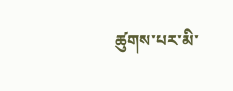ཚུགས་པར་མི་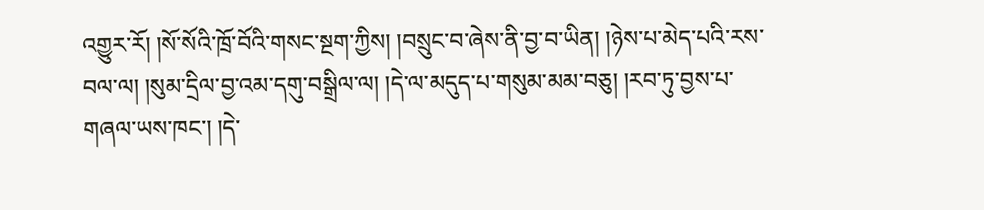འགྱུར་རོ། །སོ་སོའི་ཁྲོ་བོའི་གསང་སྔག་ཀྱིས། །བསྲུང་བ་ཞེས་ནི་བྱ་བ་ཡིན། །ཉེས་པ་མེད་པའི་རས་བལ་ལ། །སུམ་དྲིལ་བྱ་འམ་དགུ་བསྒྲིལ་ལ། །དེ་ལ་མདུད་པ་གསུམ་མམ་བཅུ། །རབ་ཏུ་བྱས་པ་གཞལ་ཡས་ཁང་། །དེ་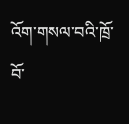འོག་གསལ་བའི་ཁྲོ་བོ་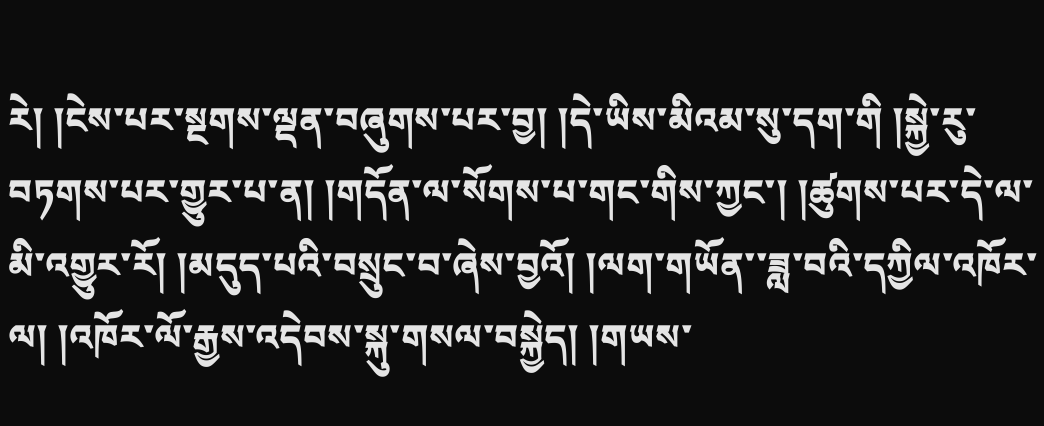རེ། །ངེས་པར་སྔགས་ལྡན་བཞུགས་པར་བྱ། །དེ་ཡིས་མིའམ་སུ་དག་གི །སྐྱེ་རུ་བཏགས་པར་གྱུར་པ་ན། །གདོན་ལ་སོགས་པ་གང་གིས་ཀྱང་། །ཚུགས་པར་དེ་ལ་མི་འགྱུར་རོ། །མདུད་པའི་བསྲུང་བ་ཞེས་བྱའོ། །ལག་གཡོན་་ཟླ་བའི་དཀྱིལ་འཁོར་ལ། །འཁོར་ལོ་རྒྱས་འདེབས་སྐུ་གསལ་བསྐྱེད། །གཡས་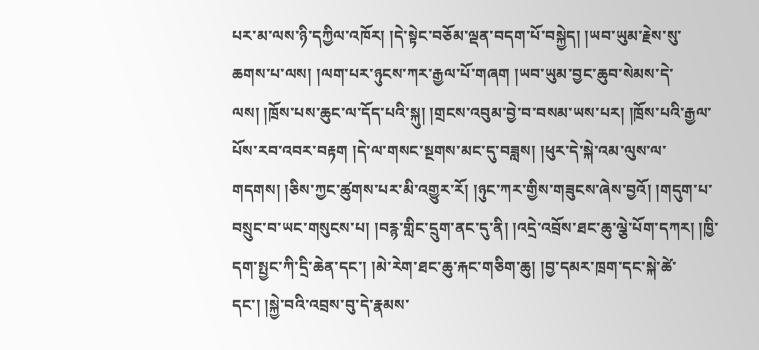པར་མ་ལས་ཉི་དཀྱིལ་འཁོར། །དེ་སྟེང་བཅོམ་ལྡན་བདག་པོ་བསྐྱེད། །ཡབ་ཡུམ་རྗེས་སུ་ཆགས་པ་ལས། །ལག་པར་ཉུངས་ཀར་རྒྱལ་པོ་གཞག །ཡབ་ཡུམ་བྱང་ཆུབ་སེམས་དེ་ལས། །ཁྲོས་པས་ཆུང་ལ་དོད་པའི་སྐུ། །གྲངས་འབུམ་བྱེ་བ་བསམ་ཡས་པར། །ཁྲོས་པའི་རྒྱལ་པོས་རབ་འབར་བརྟག །དེ་ལ་གསང་སྔགས་མང་དུ་བཟླས། །ཕུར་དེ་སྐེ་འམ་ལུས་ལ་གདགས། །ཅིས་ཀྱང་ཚུགས་པར་མི་འགྱུར་རོ། །ཉུང་ཀར་གྱིས་གཟུངས་ཞེས་བྱའོ། །གདུག་པ་བསྲུང་བ་ཡང་གསུངས་པ། །བརྙ་གླིང་དྲུག་ནང་དུ་ནི། །འདྲེ་འབྲོས་ཐང་ཆུ་ལྕེ་པོག་དཀར། །ཁྱི་དག་སྤྱང་ཀི་དྲི་ཆེན་དང་། །མེ་རེག་ཐང་ཆུ་རྐང་གཅིག་ཆུ། །བྱ་དམར་ཁྲག་དང་སྐེ་ཚེ་དང་། །སྐྱེ་བའི་འབྲས་བུ་དེ་རྣམས་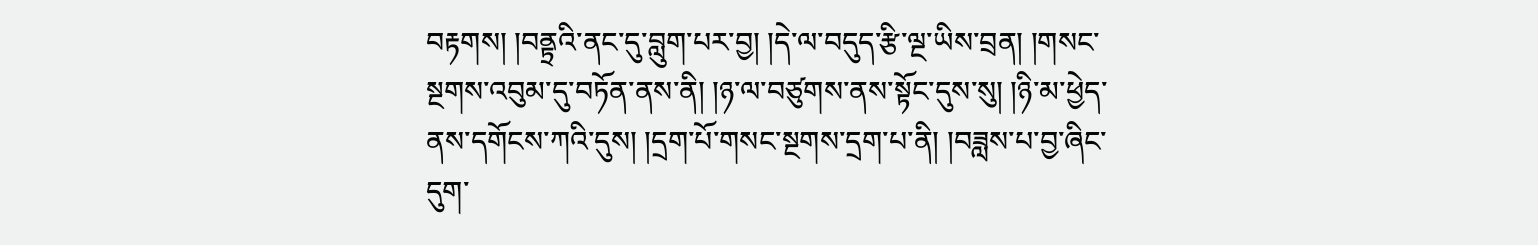བརྟགས། །བནྟྲའི་ནང་དུ་བླུག་པར་བྱ། །དེ་ལ་བདུད་རྩི་ལྔ་ཡིས་བྲན། །གསང་སྔགས་འབུམ་དུ་བཏོན་ནས་ནི། །ཉ་ལ་བཙུགས་ནས་སྟོང་དུས་སུ། །ཉི་མ་ཕྱེད་ནས་དགོངས་ཀའི་དུས། །དྲག་པོ་གསང་སྔགས་དྲག་པ་ནི། །བཟླས་པ་བྱ་ཞིང་དུག་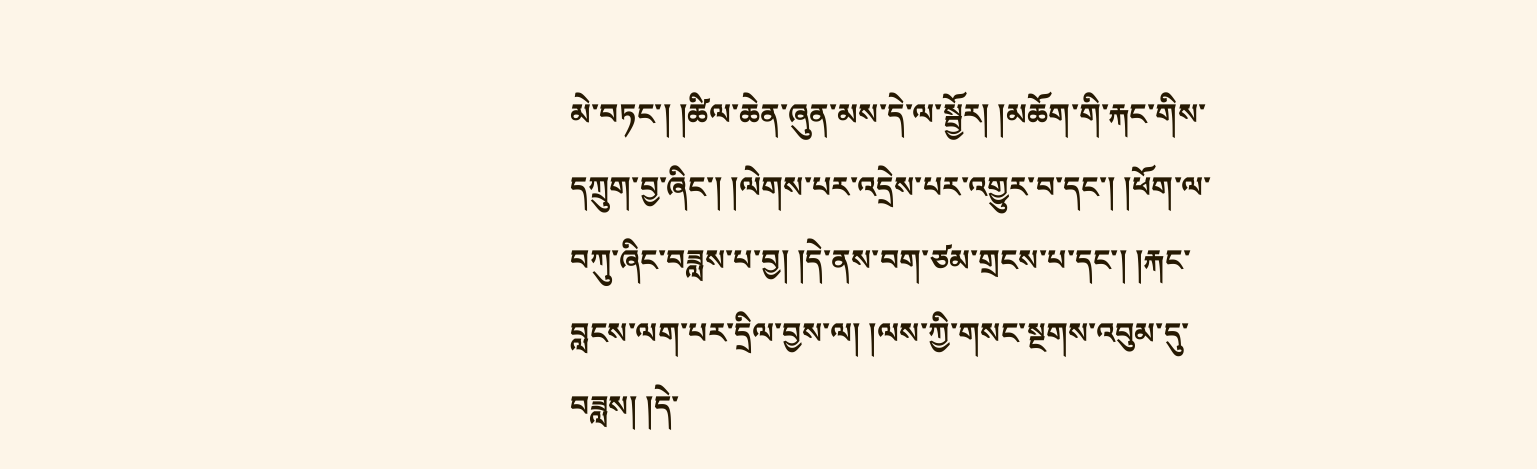མེ་བཏང་། །ཚིལ་ཆེན་ཞུན་མས་དེ་ལ་སྦྱོར། །མཆོག་གི་རྐང་གིས་དཀྲུག་བྱ་ཞིང་། །ལེགས་པར་འདྲེས་པར་འགྱུར་བ་དང་། །ཕོག་ལ་བཀུ་ཞིང་བཟླས་པ་བྱ། །དེ་ནས་བག་ཙམ་གྲངས་པ་དང་། །རྐང་བླངས་ལག་པར་དྲིལ་བྱས་ལ། །ལས་ཀྱི་གསང་སྔགས་འབུམ་དུ་བཟླས། །དེ་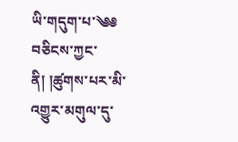ཡི་གདུག་པ་༄༅ བཅིངས་ཀྱང་ནི། །ཚུགས་པར་མི་འགྱུར་མགུལ་དུ་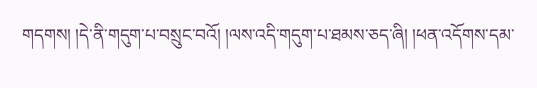གདགས། །དེ་ནི་གདུག་པ་བསྲུང་བའོ། །ལས་འདི་གདུག་པ་ཐམས་ཅད་ཞི། །ཕན་འདོགས་དམ་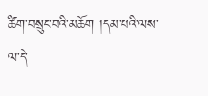ཚིག་བསྲུང་བའི་མཆོག །དམ་པའི་ལས་ལ་དེ་